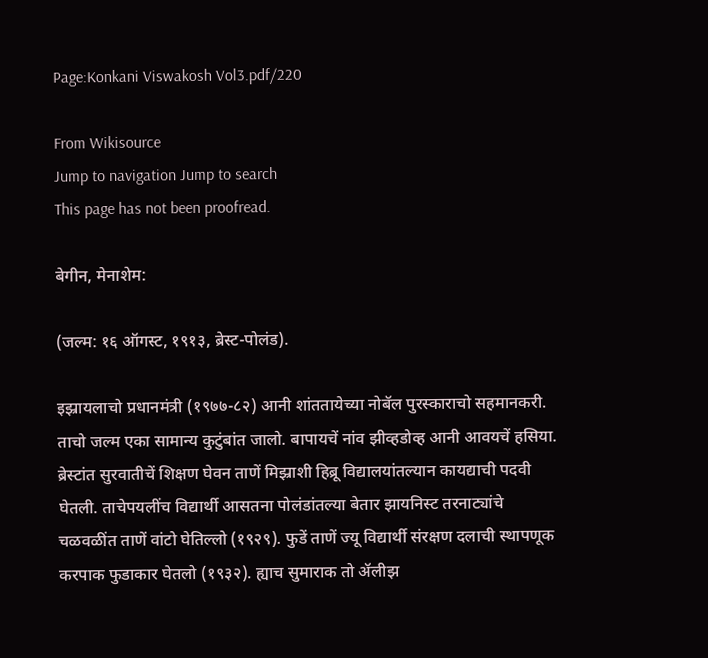Page:Konkani Viswakosh Vol3.pdf/220

From Wikisource
Jump to navigation Jump to search
This page has not been proofread.

बेगीन, मेनाशेम:

(जल्म: १६ ऑगस्ट, १९१३, ब्रेस्ट-पोलंड).

इझ्रायलाचो प्रधानमंत्री (१९७७-८२) आनी शांततायेच्या नोबॅल पुरस्काराचो सहमानकरी. ताचो जल्म एका सामान्य कुटुंबांत जालो. बापायचें नांव झीव्हडोव्ह आनी आवयचें हसिया. ब्रेस्टांत सुरवातीचें शिक्षण घेवन ताणें मिझ्राशी हिब्रू विद्यालयांतल्यान कायद्याची पदवी घेतली. ताचेपयलींच विद्यार्थी आसतना पोलंडांतल्या बेतार झायनिस्ट तरनाट्यांचे चळवळींत ताणें वांटो घेतिल्लो (१९२९). फुडें ताणें ज्यू विद्यार्थी संरक्षण दलाची स्थापणूक करपाक फुडाकार घेतलो (१९३२). ह्याच सुमाराक तो ॲलीझ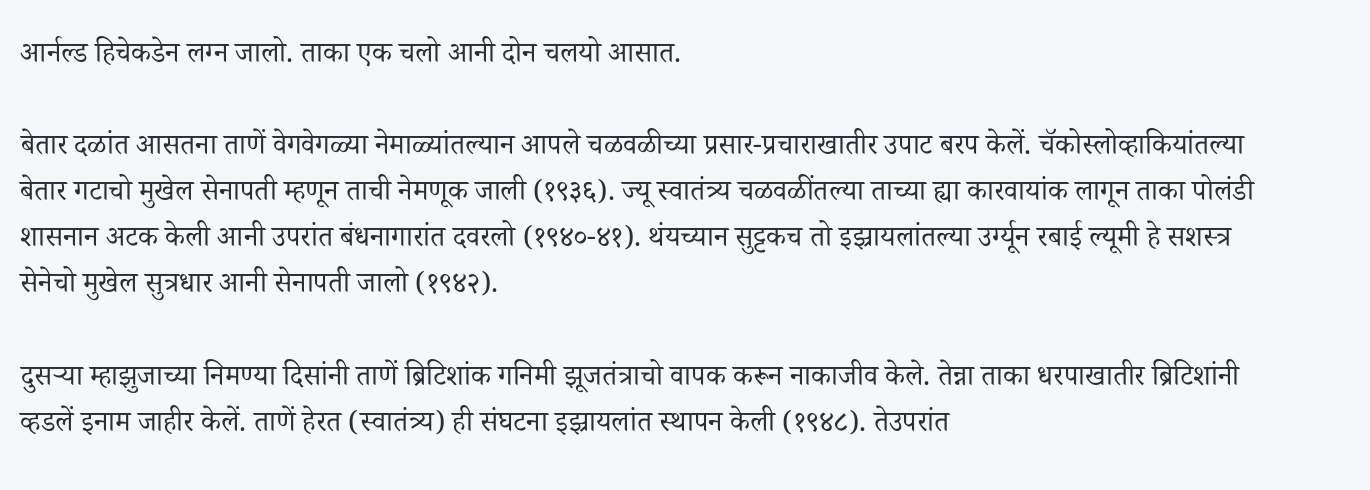आर्नल्ड हिचेकडेन लग्न जालो. ताका एक चलो आनी दोन चलयो आसात.

बेतार दळांत आसतना ताणें वेगवेगळ्या नेमाळ्यांतल्यान आपले चळवळीच्या प्रसार-प्रचाराखातीर उपाट बरप केलें. चॅकोस्लोव्हाकियांतल्या बेतार गटाचो मुखेल सेनापती म्हणून ताची नेमणूक जाली (१९३६). ज्यू स्वातंत्र्य चळवळींतल्या ताच्या ह्या कारवायांक लागून ताका पोलंडी शासनान अटक केली आनी उपरांत बंधनागारांत दवरलो (१९४०-४१). थंयच्यान सुट्टकच तो इझ्रायलांतल्या उर्ग्यून रबाई ल्यूमी हे सशस्त्र सेनेचो मुखेल सुत्रधार आनी सेनापती जालो (१९४२).

दुसर्‍या म्हाझुजाच्या निमण्या दिसांनी ताणें ब्रिटिशांक गनिमी झूजतंत्राचो वापक करून नाकाजीव केले. तेन्ना ताका धरपाखातीर ब्रिटिशांनी व्हडलें इनाम जाहीर केलें. ताणें हेरत (स्वातंत्र्य) ही संघटना इझ्रायलांत स्थापन केली (१९४८). तेउपरांत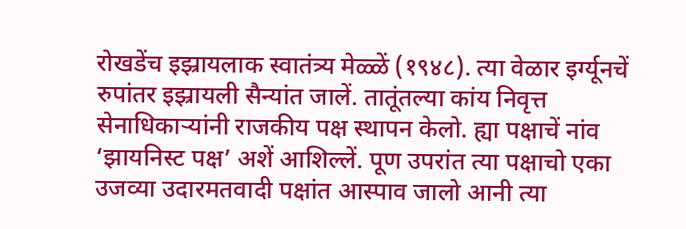रोखडेंच इझ्रायलाक स्वातंत्र्य मेळ्ळें (१९४८). त्या वेळार इर्ग्यूनचें रुपांतर इझ्रायली सैन्यांत जालें. तातूंतल्या कांय निवृत्त सेनाधिकार्‍यांनी राजकीय पक्ष स्थापन केलो. ह्या पक्षाचें नांव ‘झायनिस्ट पक्ष’ अशें आशिल्लें. पूण उपरांत त्या पक्षाचो एका उजव्या उदारमतवादी पक्षांत आस्पाव जालो आनी त्या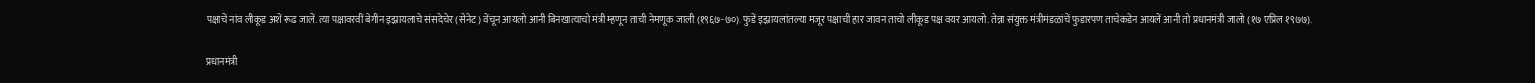पक्षाचें नांव लीकूड अशें रूढ जालें. त्या पक्षावरवीं बेगीन इझ्रायलाचे संसदेचेर (सेनेट) वेंचून आयलो आनी बिनखात्याचो मंत्री म्हणून ताची नेमणूक जाली (१९६७-७०). फुडें इझ्रायलांतल्या मजूर पक्षाची हार जावन ताचो लीकूड पक्ष वयर आयलो. तेन्ना संयुक्त मंत्रीमंडळांचें फुडारपण ताचेकडेन आयलें आनी तो प्रधानमंत्री जालो (१७ एप्रिल १९७७).

प्रधानमंत्री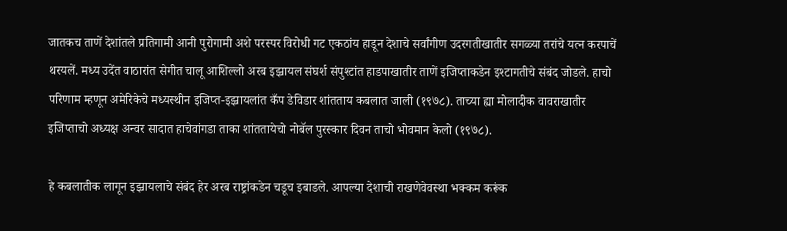जातकच ताणें देशांतले प्रतिगामी आनी पुरोगामी अशे परस्पर विरोधी गट एकठांय हाडून देशाचे सर्वांगीण उदरगतीखातीर सगळ्या तरांचे यत्न करपाचें थरयलें. मध्य उदेंत वाठारांत सेगीत चालू आशिल्लो अरब इझ्रायल संघर्श संपुश्टांत हाडपाखातीर ताणें इजिप्ताकडेन इश्टागतीचे संबंद जोडले. हाचो परिणाम म्हणून अमेरिकेचे मध्यस्थीन इजिप्त-इझ्रायलांत कँप डेविडार शांतताय कबलात जाली (१९७८). ताच्या ह्या मोलादीक वावराखातीर इजिप्ताचो अध्यक्ष अन्वर सादात हाचेवांगडा ताका शांततायेचो नोबॅल पुरस्कार दिवन ताचो भोवमान केलो (१९७८).

हे कबलातीक लागून इझ्रायलाचे संबंद हेर अरब राष्ट्रांकडेन चडूच इबाडले. आपल्या देशाची राखणेवेवस्था भक्कम करूंक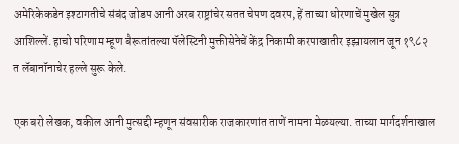अमेरिकेकडेन इश्टागतीचे संबंद जोडप आनी अरब राष्ट्रांचेर सतत चेपण दवरप, हें ताच्या धोरणाचें मुखेल सुत्र आशिल्लें. हाचो परिणाम म्हूण बैरूतांतल्या पॅलेस्टिनी मुक्तीसेनेचें केंद्र निकामी करपाखातीर इझ्रायलान जून १९८२ त लॅबानॉनाचेर हल्ले सुरू केले.

एक बरो लेखक, वकील आनी मुत्सद्दी म्हणून संवसारीक राजकारणांत ताणें नामना मेळयल्या. ताच्या मार्गदर्शनाखाल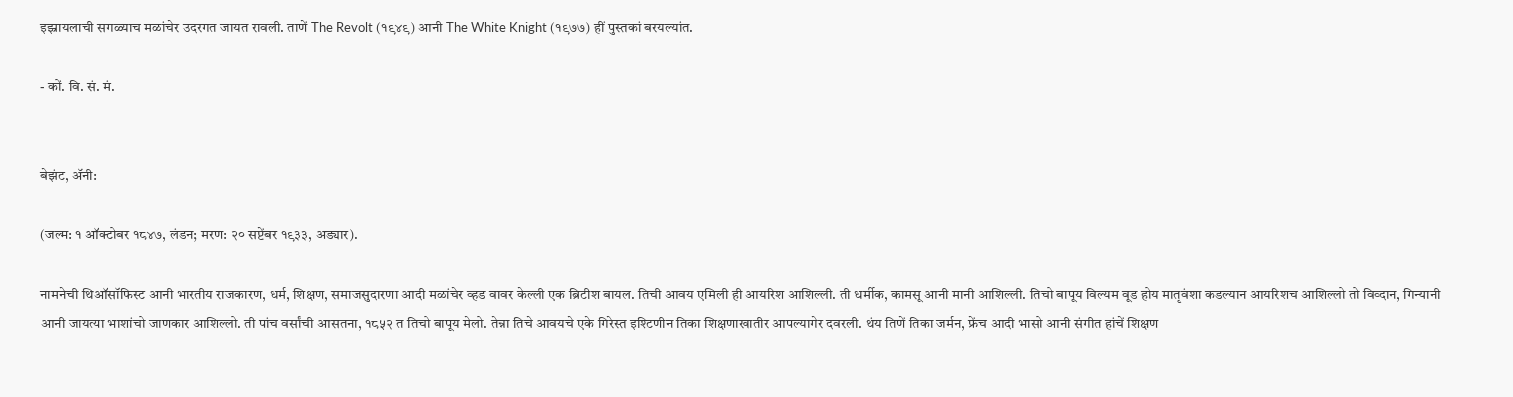इझ्रायलाची सगळ्याच मळांचेर उदरगत जायत रावली. ताणें The Revolt (१९४९) आनी The White Knight (१९७७) हीं पुस्तकां बरयल्यांत.

- कों. वि. सं. मं.


बेझंट, ॲनी:

(जल्म: १ ऑक्टोबर १८४७, लंडन; मरण: २० सप्टेंबर १९३३, अड्यार).

नामनेची थिऑसॉफिस्ट आनी भारतीय राजकारण, धर्म, शिक्षण, समाजसुदारणा आदी मळांचेर व्हड वावर केल्ली एक ब्रिटीश बायल. तिची आवय एमिली ही आयरिश आशिल्ली. ती धर्मीक, कामसू आनी मानी आशिल्ली. तिचो बापूय विल्यम वूड होय मातृवंशा कडल्यान आयरिशच आशिल्लो तो विव्दान, गिन्यानी आनी जायत्या भाशांचो जाणकार आशिल्लो. ती पांच वर्सांची आसतना, १८५२ त तिचो बापूय मेलो. तेन्ना तिचे आवयचे एके गिरेस्त इश्टिणीन तिका शिक्षणाखातीर आपल्यागेर दवरली. थंय तिणें तिका जर्मन, फ्रेंच आदी भासो आनी संगीत हांचें शिक्षण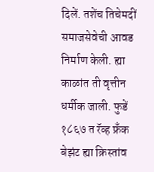दिलें. तशेंच तिचेमदीं समाजसेवेची आवड निर्माण केली. ह्या काळांत ती वृत्तीन धर्मीक जाली. फुडें १८६७ त रॅव्ह फ्रँक बेझंट ह्या क्रिस्तांव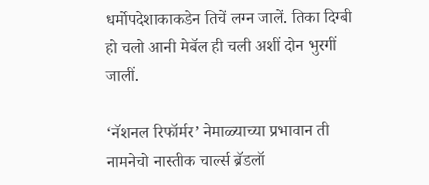धर्मोपदेशाकाकडेन तिचें लग्न जालें. तिका दिग्बी हो चलो आनी मेबॅल ही चली अशीं दोन भुरगीं जालीं.

‘नॅशनल रिफॉर्मर’ नेमाळ्याच्या प्रभावान ती नामनेचो नास्तीक चार्ल्स ब्रॅडलॉ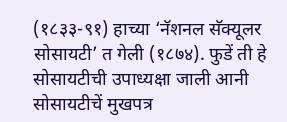(१८३३-९१) हाच्या ‘नॅशनल सॅक्यूलर सोसायटी’ त गेली (१८७४). फुडें ती हे सोसायटीची उपाध्यक्षा जाली आनी सोसायटीचें मुखपत्र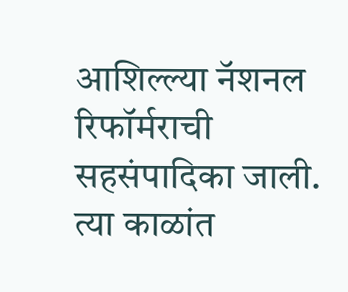आशिल्ल्या नॅशनल रिफॉर्मराची सहसंपादिका जाली. त्या काळांत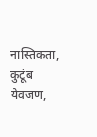नास्तिकता, कुटूंब येवजण,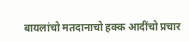बायलांचो मतदानाचो हक्क आदींचो प्रचार